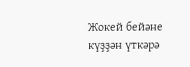Жокей бейәне күҙҙән үткәрә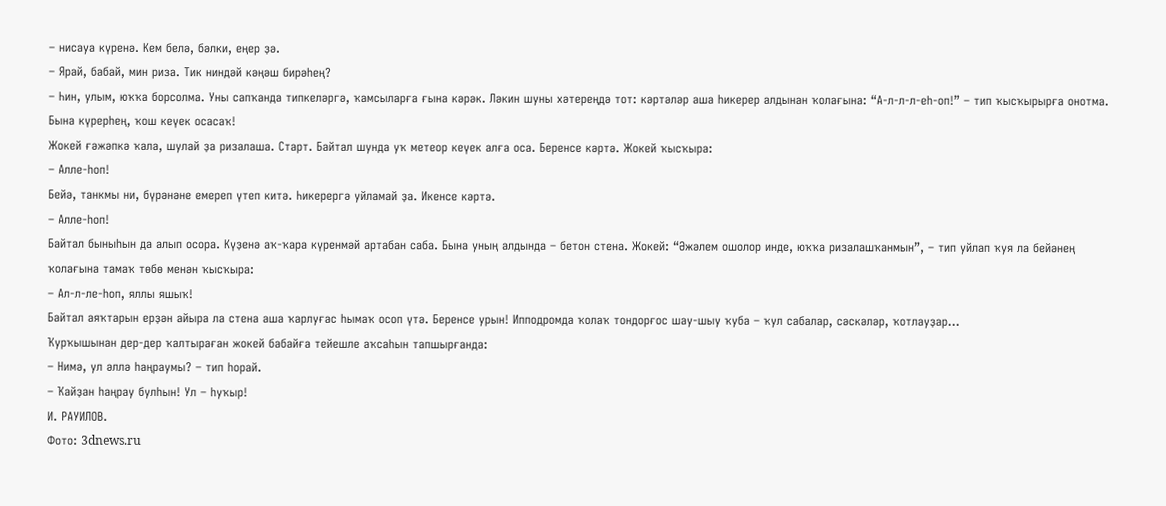– нисауа күренә. Кем белә, бәлки, еңер ҙә.
– Ярай, бабай, мин риза. Тик ниндәй кәңәш бирәһең?
– Һин, улым, юҡҡа борсолма. Уны сапҡанда типкеләргә, ҡамсыларға ғына кәрәк. Ләкин шуны хәтереңдә тот: кәртәләр аша һикерер алдынан ҡолағына: “А-л-л-л-еһ-оп!” – тип ҡысҡырырға онотма. Бына күрерһең, ҡош кеүек осасаҡ!
Жокей ғәжәпкә ҡала, шулай ҙа ризалаша. Старт. Байтал шунда уҡ метеор кеүек алға оса. Беренсе кәртә. Жокей ҡысҡыра:
– Алле-һоп!
Бейә, танкмы ни, бүрәнәне емереп үтеп китә. Һикерергә уйламай ҙа. Икенсе кәртә.
– Алле-һоп!
Байтал быныһын да алып осора. Күҙенә аҡ-ҡара күренмәй артабан саба. Бына уның алдында – бетон стена. Жокей: “Әжәлем ошолор инде, юҡҡа ризалашҡанмын”, – тип уйлап ҡуя ла бейәнең ҡолағына тамаҡ төбө менән ҡысҡыра:
– Ал-л-ле-һоп, яллы яшыҡ!
Байтал аяҡтарын ерҙән айыра ла стена аша ҡарлуғас һымаҡ осоп үтә. Беренсе урын! Ипподромда ҡолаҡ тондорғос шау-шыу ҡуба – ҡул сабалар, сәскәләр, ҡотлауҙар...
Ҡурҡышынан дер-дер ҡалтыраған жокей бабайға тейешле аҡсаһын тапшырғанда:
– Нимә, ул әллә һаңраумы? – тип һорай.
– Ҡайҙан һаңрау булһын! Ул – һуҡыр!
И. РАУИЛОВ.
Фото: 3dnews.ru